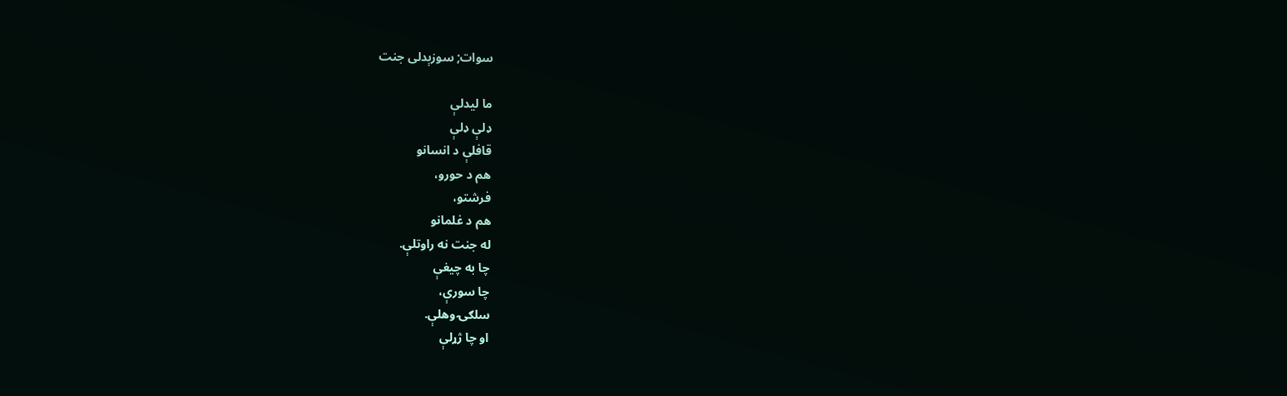سوات; سوزېدلی جنت

ما ليدلې
ډلې ډلې
قافلې د انسانو
هم د حورو،
فرشتو،
هم د غلمانو
له جنت نه راوتلې.
چا به چيغې
چا سورې،
سلګۍ وهلې.
او چا ژړلې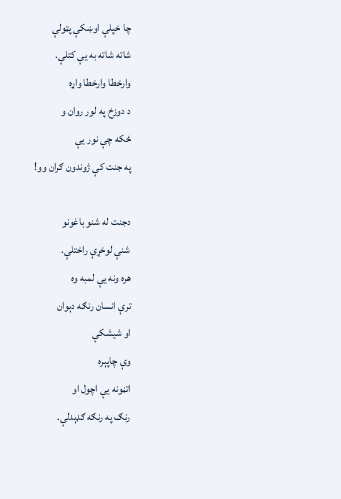چا خپلې اوښکې پټولې
شاته شاته به يې کتلې.
وارخطا وارخطا واړه
د دوزخ په لور روان و
ځکه چې نور يې
په جنت کې ژوندون ګران وو!

دجنت له شنو باغونو
شنې لوخړې راختلې.
هره ونه يې لمبه وه
ترې انسان رنګه دېوان
او شيشکې
وې چاپېره
اتڼونه يې اچول او
رنګ په رنګه ګډېدلې.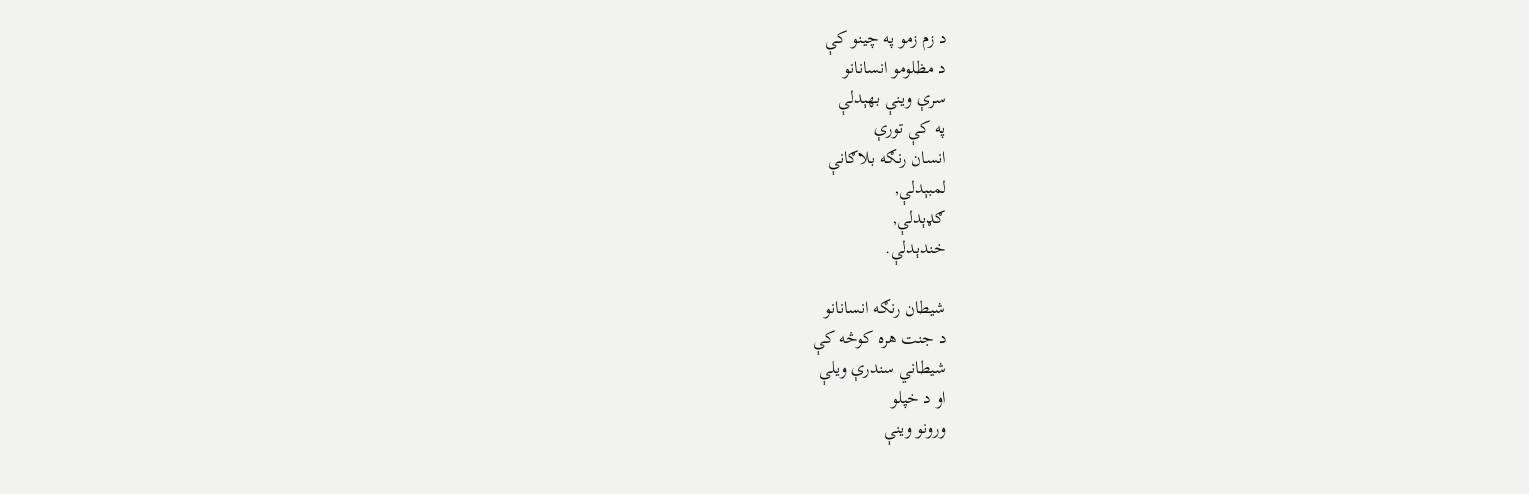د زم زمو په چينو کې
د مظلومو انسانانو
سرې وينې بهېدلې
په کې تورې
انسان رنګه بلاګانې
لمبېدلې,
ګډېدلې,
خندېدلې.

شيطان رنګه انسانانو
د جنت هره کوڅه کې
شيطاني سندرې ويلې
او د خپلو
ورونو وينې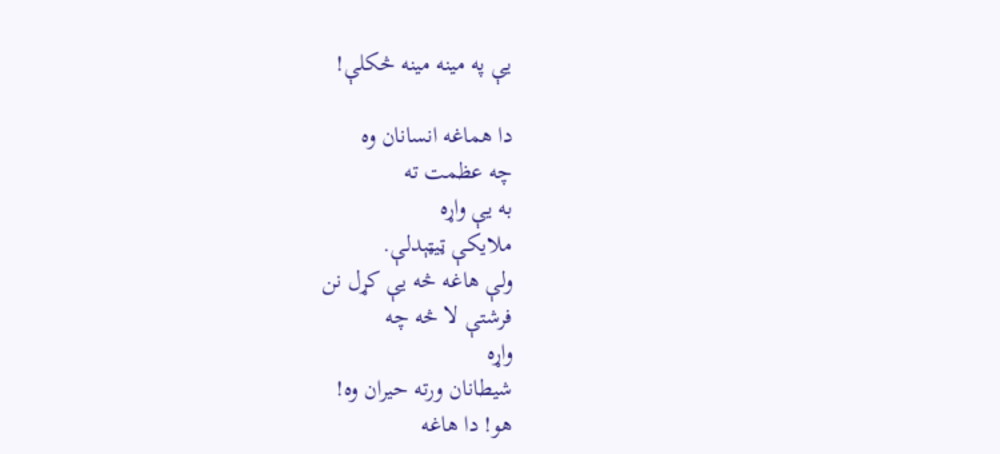يې په مينه مينه څکلې!

دا هماغه انسانان وه
چه عظمت ته
به يې واړه
ملايکې ټيټېدلې.
ولې هاغه څه يې کړل نن
فرشتې لا څه چه
واړه
شيطانان ورته حيران وه!
هو! دا هاغه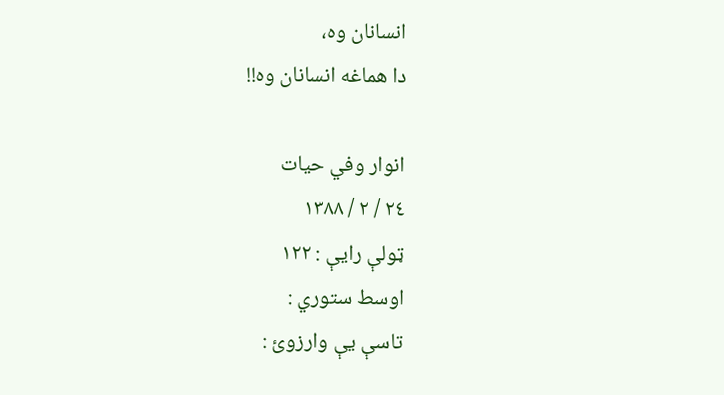انسانان وه،
دا هماغه انسانان وه!!

انوار وفي حيات
٢٤ / ٢ / ١٣٨٨
ټولې رايې : ١٢٢
اوسط ستوري :
تاسې يې وارزوئ :